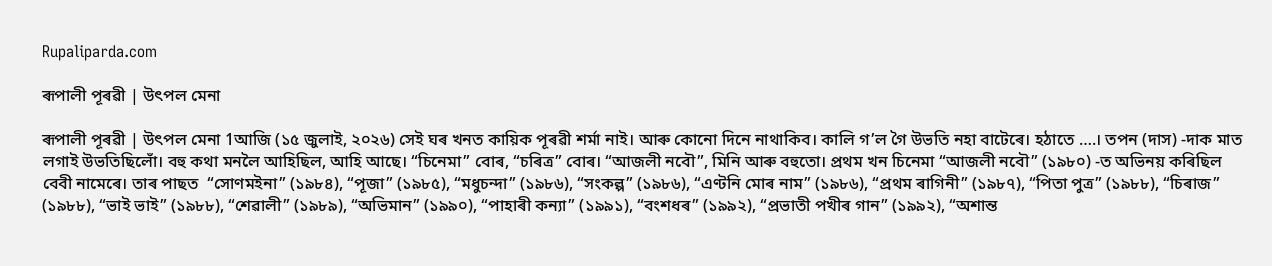Rupaliparda.com

ৰূপালী পূৰৱী | উৎপল মেনা

ৰূপালী পূৰৱী | উৎপল মেনা 1আজি (১৫ জুলাই, ২০২৬) সেই ঘৰ খনত কায়িক পূৰৱী শৰ্মা নাই। আৰু কোনো দিনে নাথাকিব। কালি গ’ল গৈ উভতি নহা বাটেৰে। হঠাতে ….। তপন (দাস) -দাক মাত লগাই উভতিছিলোঁ। বহু কথা মনলৈ আহিছিল, আহি আছে। “চিনেমা” বোৰ, “চৰিত্ৰ” বোৰ। “আজলী নবৌ”, মিনি আৰু বহুতো। প্ৰথম খন চিনেমা “আজলী নবৌ” (১৯৮০) -ত অভিনয় কৰিছিল বেবী নামেৰে। তাৰ পাছত  “সোণমইনা” (১৯৮৪), “পূজা” (১৯৮৫), “মধুচন্দা” (১৯৮৬), “সংকল্প” (১৯৮৬), “এণ্টনি মোৰ নাম” (১৯৮৬), “প্ৰথম ৰাগিনী” (১৯৮৭), “পিতা পুত্ৰ” (১৯৮৮), “চিৰাজ” (১৯৮৮), “ভাই ভাই” (১৯৮৮), “শেৱালী” (১৯৮৯), “অভিমান” (১৯৯০), “পাহাৰী কন্যা” (১৯৯১), “বংশধৰ” (১৯৯২), “প্ৰভাতী পখীৰ গান” (১৯৯২), “অশান্ত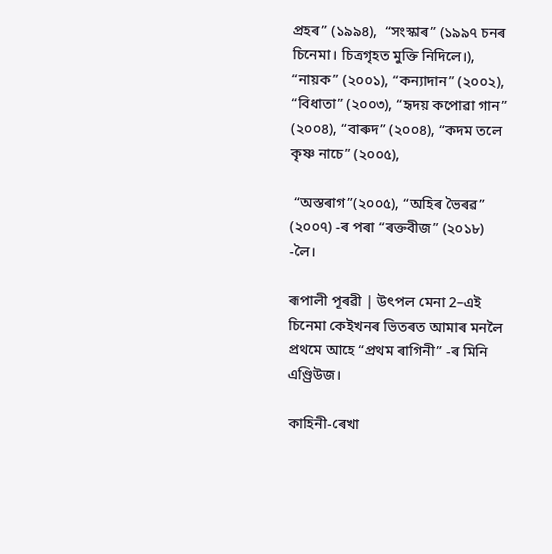প্ৰহৰ” (১৯৯৪),  “সংস্কাৰ” (১৯৯৭ চনৰ চিনেমা। চিত্ৰগৃহত মুক্তি নিদিলে।), “নায়ক” (২০০১), “কন্যাদান” (২০০২), “বিধাতা” (২০০৩), “হৃদয় কপোৱা গান” (২০০৪), “বাৰুদ” (২০০৪), “কদম তলে কৃষ্ণ নাচে” (২০০৫),

 “অস্তৰাগ”(২০০৫), “অহিৰ ভৈৰৱ” (২০০৭) -ৰ পৰা “ৰক্তবীজ” (২০১৮) -লৈ।

ৰূপালী পূৰৱী | উৎপল মেনা 2–এই চিনেমা কেইখনৰ ভিতৰত আমাৰ মনলৈ প্ৰথমে আহে “প্ৰথম ৰাগিনী” -ৰ মিনি এণ্ড্ৰিউজ।

কাহিনী-ৰেখা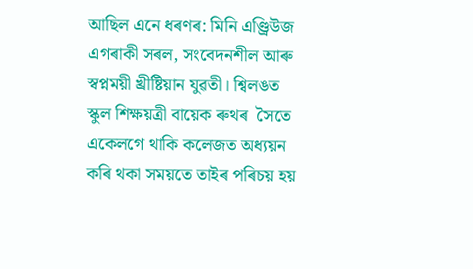আছিল এনে ধৰণৰ: মিনি এণ্ড্ৰিউজ এগৰাকী সৰল, সংবেদনশীল আৰু স্বপ্নময়ী খ্ৰীষ্টিয়ান যুৱতী। শ্বিলঙত স্কুল শিক্ষয়ত্ৰী বায়েক ৰুথৰ  সৈতে একেলগে থাকি কলেজত অধ্যয়ন কৰি থকা সময়তে তাইৰ পৰিচয় হয়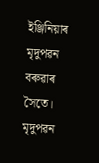ইঞ্জিনিয়াৰ মৃদুপৱন বৰুৱাৰ সৈতে। মৃদুপৱন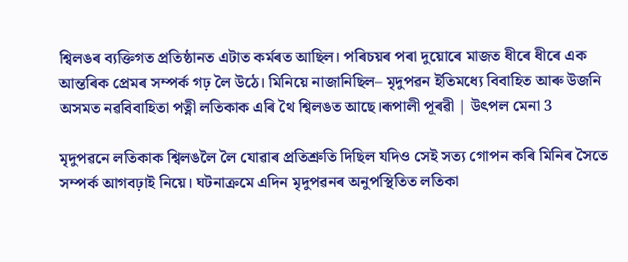শ্বিলঙৰ ব্যক্তিগত প্ৰতিষ্ঠানত এটাত কৰ্মৰত আছিল। পৰিচয়ৰ পৰা দুয়োৰে মাজত ধীৰে ধীৰে এক আন্তৰিক প্ৰেমৰ সম্পৰ্ক গঢ় লৈ উঠে। মিনিয়ে নাজানিছিল– মৃদুপৱন ইতিমধ্যে বিবাহিত আৰু উজনি অসমত নৱবিবাহিতা পত্নী লতিকাক এৰি থৈ শ্বিলঙত আছে।ৰূপালী পূৰৱী | উৎপল মেনা 3

মৃদুপৱনে লতিকাক শ্বিলঙলৈ লৈ যোৱাৰ প্ৰতিশ্ৰুতি দিছিল যদিও সেই সত্য গোপন কৰি মিনিৰ সৈতে সম্পৰ্ক আগবঢ়াই নিয়ে। ঘটনাক্ৰমে এদিন মৃদুপৱনৰ অনুপস্থিতিত লতিকা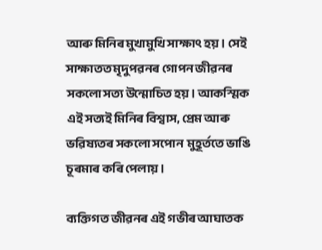আৰু মিনিৰ মুখামুখি সাক্ষাৎ হয়। সেই সাক্ষাতত মৃদুপৱনৰ গোপন জীৱনৰ সকলো সত্য উন্মোচিত হয়। আকস্মিক এই সত্যই মিনিৰ বিশ্বাস, প্ৰেম আৰু ভৱিষ্যতৰ সকলো সপোন  মুহূৰ্ততে ভাঙি চূৰমাৰ কৰি পেলায়।

ব্যক্তিগত জীৱনৰ এই গভীৰ আঘাতক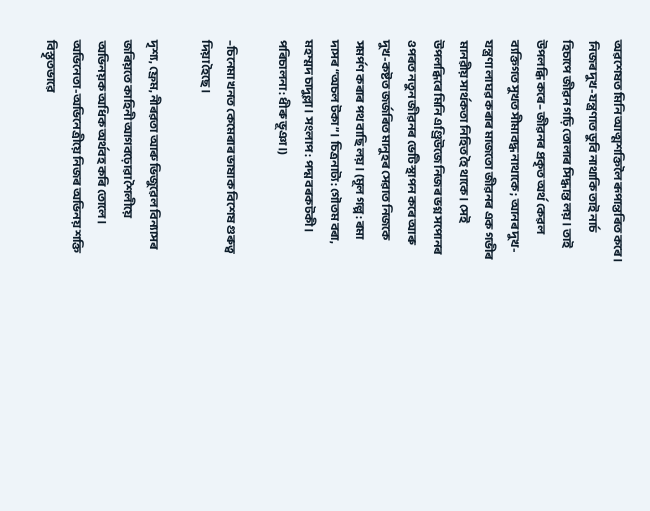অৱশেষত মিনি আত্মশক্তিলৈ ৰূপান্তৰিত কৰে। নিজৰ দুখ-যন্ত্ৰণাত ডুবি নাথাকি তাই নাৰ্চ হিচাপে জীৱন গঢ়ি তোলাৰ সিদ্ধান্ত লয়। তাই উপলব্ধি কৰে– জীৱনৰ প্ৰকৃত অৰ্থ কেৱল ব্যক্তিগত সুখত সীমাবদ্ধ নাথাকে; আনৰ দুখ-যন্ত্ৰণা লাঘৱ কৰাৰ মাজতো জীৱনৰ এক গভীৰ মানৱীয় সাৰ্থকতা নিহিত হৈ থাকে। সেই উপলব্ধিৰে মিনি এণ্ড্ৰিউজে নিজৰ ভগ্ন সপোনৰ ওপৰত নতুন জীৱনৰ ভেটি স্থাপন কৰে আৰু দুখ-কষ্টত জৰ্জৰিত মানুহৰ সেৱাত নিজকে সমৰ্পণ কৰাৰ পথ বাছি লয়। (মূল গল্প: ৰমা দাসৰ “অচল টকা”। চিত্ৰনাট্য: গৌতম বৰা, মহম্মদ চাদুল্লা। সংলাপ: পদ্ম বৰকটকী। পৰিচালনা: ধীৰু ভূঞা।)

–চিনেমা খনত কেমেৰাৰ ভাষাক বিশেষ গুৰুত্ব দিয়া হৈছে।

দৃশ্য, ফ্ৰেম, নীৰৱতা আৰু ভিজুৱেল বিন্যাসৰ জৰিয়তে কাহিনী আগবঢ়োৱা শৈলীয়ে অভিনয়ক অধিক অৰ্থবহ কৰি তোলে। অভিনেতা-অভিনেত্ৰীয়ে নিজৰ অভিনয় শক্তি বিস্তৃতভাৱে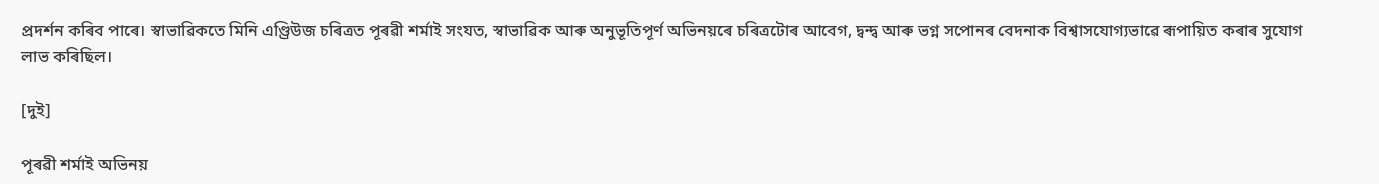প্ৰদৰ্শন কৰিব পাৰে। স্বাভাৱিকতে মিনি এণ্ড্ৰিউজ চৰিত্ৰত পূৰৱী শৰ্মাই সংযত, স্বাভাৱিক আৰু অনুভূতিপূৰ্ণ অভিনয়ৰে চৰিত্ৰটোৰ আবেগ, দ্বন্দ্ব আৰু ভগ্ন সপোনৰ বেদনাক বিশ্বাসযোগ্যভাৱে ৰূপায়িত কৰাৰ সুযোগ লাভ কৰিছিল।

[দুই]

পূৰৱী শৰ্মাই অভিনয়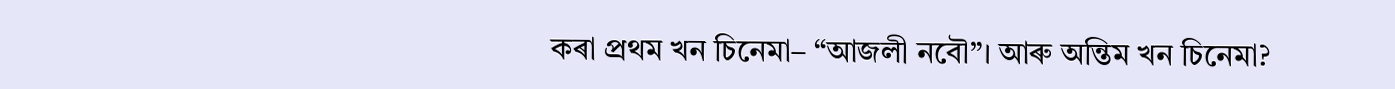কৰা প্ৰথম খন চিনেমা– “আজলী নবৌ”। আৰু অন্তিম খন চিনেমা?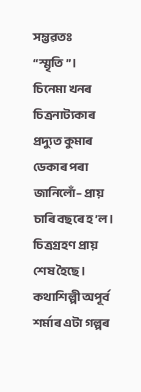সম্ভৱতঃ “স্মৃতি”।  চিনেমা খনৰ চিত্ৰনাট্যকাৰ প্ৰদ্যুত কুমাৰ ডেকাৰ পৰা জানিলোঁ– প্ৰায় চাৰি বছৰে হ’ল। চিত্ৰগ্ৰহণ প্ৰায় শেষ হৈছে। কথাশিল্পী অপূৰ্ব শৰ্মাৰ এটা গল্পৰ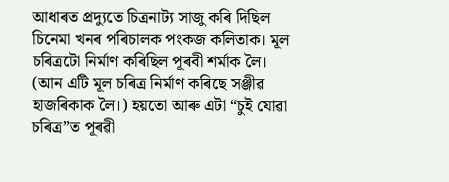আধাৰত প্ৰদ্যুতে চিত্ৰনাট্য সাজু কৰি দিছিল চিনেমা খনৰ পৰিচালক পংকজ কলিতাক। মূল চৰিত্ৰটো নিৰ্মাণ কৰিছিল পূৰবী শৰ্মাক লৈ। (আন এটি মূল চৰিত্ৰ নিৰ্মাণ কৰিছে সঞ্জীৱ হাজৰিকাক লৈ।) হয়তো আৰু এটা “চুই যোৱা চৰিত্ৰ”ত পূৰৱী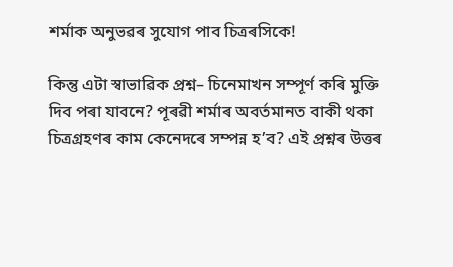শৰ্মাক অনুভৱৰ সুযোগ পাব চিত্ৰৰসিকে!

কিন্তু এটা স্বাভাৱিক প্ৰশ্ন– চিনেমাখন সম্পূৰ্ণ কৰি মুক্তি দিব পৰা যাবনে? পূৰৱী শৰ্মাৰ অবৰ্তমানত বাকী থকা চিত্ৰগ্ৰহণৰ কাম কেনেদৰে সম্পন্ন হ’ব? এই প্ৰশ্নৰ উত্তৰ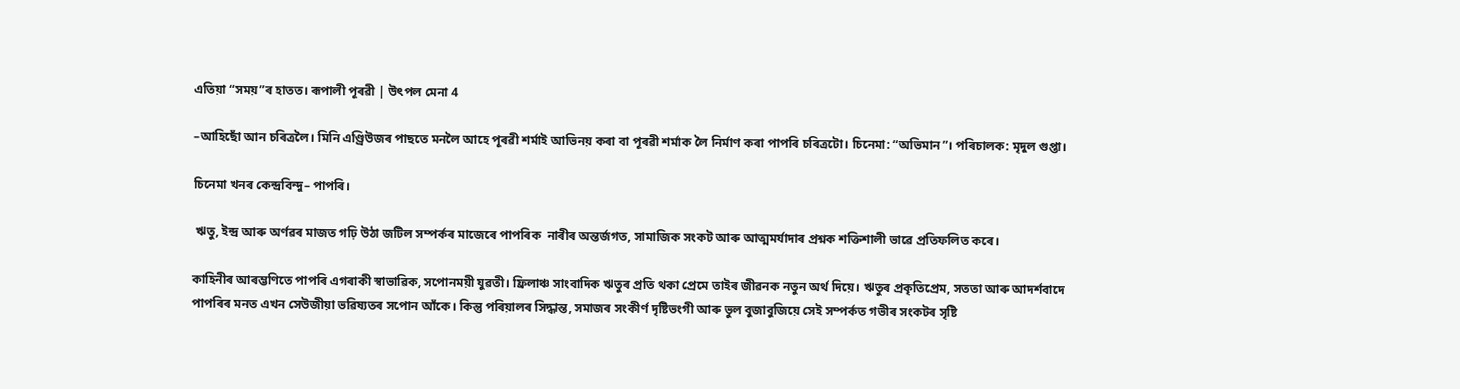এতিয়া “সময়”ৰ হাতত। ৰূপালী পূৰৱী | উৎপল মেনা 4

–আহিছোঁ আন চৰিত্ৰলৈ। মিনি এণ্ড্ৰিউজৰ পাছতে মনলৈ আহে পূৰৱী শৰ্মাই আভিনয় কৰা বা পূৰৱী শৰ্মাক লৈ নিৰ্মাণ কৰা পাপৰি চৰিত্ৰটো। চিনেমা: “অভিমান”। পৰিচালক: মৃদুল গুপ্তা।

চিনেমা খনৰ কেন্দ্ৰবিন্দু– পাপৰি।

 ঋতু, ইন্দ্ৰ আৰু অৰ্ণৱৰ মাজত গঢ়ি উঠা জটিল সম্পৰ্কৰ মাজেৰে পাপৰিক  নাৰীৰ অন্তৰ্জগত, সামাজিক সংকট আৰু আত্মমৰ্যাদাৰ প্ৰশ্নক শক্তিশালী ভাৱে প্ৰতিফলিত কৰে।

কাহিনীৰ আৰম্ভণিতে পাপৰি এগৰাকী স্বাভাৱিক, সপোনময়ী যুৱতী। ফ্ৰিলাঞ্চ সাংবাদিক ঋতুৰ প্ৰতি থকা প্ৰেমে তাইৰ জীৱনক নতুন অৰ্থ দিয়ে। ঋতুৰ প্ৰকৃতিপ্ৰেম, সততা আৰু আদৰ্শবাদে পাপৰিৰ মনত এখন সেউজীয়া ভৱিষ্যতৰ সপোন আঁকে। কিন্তু পৰিয়ালৰ সিদ্ধান্ত, সমাজৰ সংকীৰ্ণ দৃষ্টিভংগী আৰু ভুল বুজাবুজিয়ে সেই সম্পৰ্কত গভীৰ সংকটৰ সৃষ্টি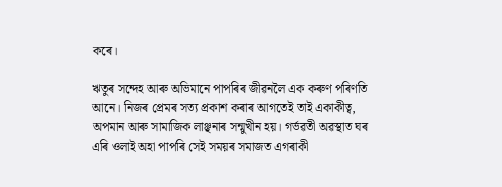কৰে।

ঋতুৰ সন্দেহ আৰু অভিমানে পাপৰিৰ জীৱনলৈ এক কৰুণ পৰিণতি আনে। নিজৰ প্ৰেমৰ সত্য প্ৰকাশ কৰাৰ আগতেই তাই একাকীত্ব, অপমান আৰু সামাজিক লাঞ্ছনাৰ সন্মুখীন হয়। গৰ্ভৱতী অৱস্থাত ঘৰ এৰি ওলাই অহা পাপৰি সেই সময়ৰ সমাজত এগৰাকী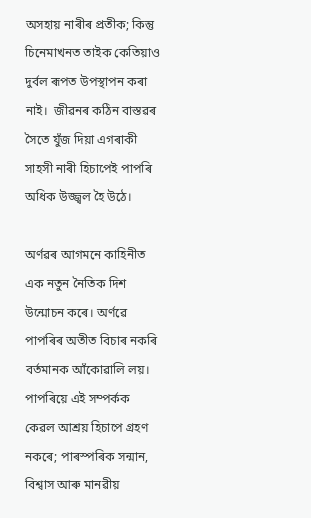অসহায় নাৰীৰ প্ৰতীক; কিন্তু চিনেমাখনত তাইক কেতিয়াও দুৰ্বল ৰূপত উপস্থাপন কৰা নাই।  জীৱনৰ কঠিন বাস্তৱৰ সৈতে যুঁজ দিয়া এগৰাকী সাহসী নাৰী হিচাপেই পাপৰি অধিক উজ্জ্বল হৈ উঠে।

অৰ্ণৱৰ আগমনে কাহিনীত এক নতুন নৈতিক দিশ উন্মোচন কৰে। অৰ্ণৱে পাপৰিৰ অতীত বিচাৰ নকৰি বৰ্তমানক আঁকোৱালি লয়। পাপৰিয়ে এই সম্পৰ্কক কেৱল আশ্ৰয় হিচাপে গ্ৰহণ নকৰে; পাৰস্পৰিক সন্মান, বিশ্বাস আৰু মানৱীয়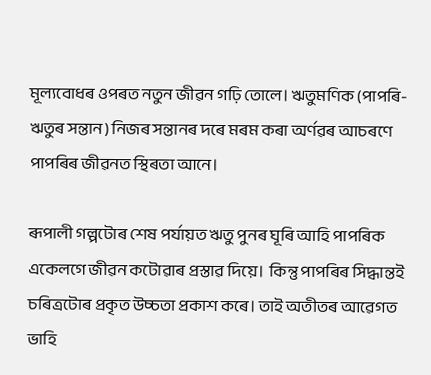মূল্যবোধৰ ওপৰত নতুন জীৱন গঢ়ি তোলে। ঋতুমণিক (পাপৰি-ঋতুৰ সন্তান) নিজৰ সন্তানৰ দৰে মৰম কৰা অৰ্ণৱৰ আচৰণে পাপৰিৰ জীৱনত স্থিৰতা আনে।

ৰূপালী গল্পটোৰ শেষ পৰ্যায়ত ঋতু পুনৰ ঘূৰি আহি পাপৰিক একেলগে জীৱন কটোৱাৰ প্ৰস্তাৱ দিয়ে।  কিন্তু পাপৰিৰ সিদ্ধান্তই চৰিত্ৰটোৰ প্ৰকৃত উচ্চতা প্ৰকাশ কৰে। তাই অতীতৰ আৱেগত ভাহি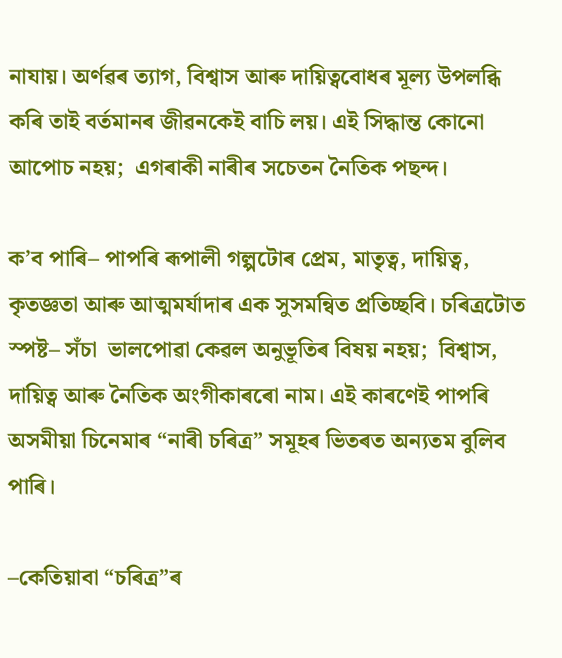নাযায়। অৰ্ণৱৰ ত্যাগ, বিশ্বাস আৰু দায়িত্ববোধৰ মূল্য উপলব্ধি কৰি তাই বৰ্তমানৰ জীৱনকেই বাচি লয়। এই সিদ্ধান্ত কোনো আপোচ নহয়;  এগৰাকী নাৰীৰ সচেতন নৈতিক পছন্দ।

ক’ব পাৰি– পাপৰি ৰূপালী গল্পটোৰ প্ৰেম, মাতৃত্ব, দায়িত্ব, কৃতজ্ঞতা আৰু আত্মমৰ্যাদাৰ এক সুসমন্বিত প্ৰতিচ্ছবি। চৰিত্ৰটোত স্পষ্ট– সঁচা  ভালপোৱা কেৱল অনুভূতিৰ বিষয় নহয়;  বিশ্বাস, দায়িত্ব আৰু নৈতিক অংগীকাৰৰো নাম। এই কাৰণেই পাপৰি অসমীয়া চিনেমাৰ “নাৰী চৰিত্ৰ” সমূহৰ ভিতৰত অন্যতম বুলিব পাৰি।

–কেতিয়াবা “চৰিত্ৰ”ৰ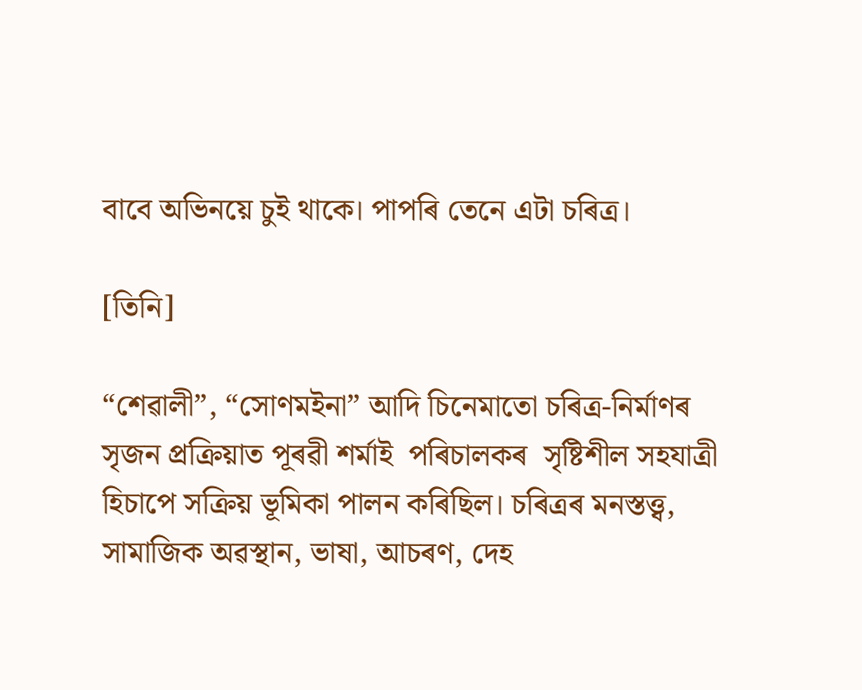বাবে অভিনয়ে চুই থাকে। পাপৰি তেনে এটা চৰিত্ৰ।

[তিনি]

“শেৱালী”, “সোণমইনা” আদি চিনেমাতো চৰিত্ৰ-নিৰ্মাণৰ সৃজন প্ৰক্ৰিয়াত পূৰৱী শৰ্মাই  পৰিচালকৰ  সৃষ্টিশীল সহযাত্ৰী হিচাপে সক্ৰিয় ভূমিকা পালন কৰিছিল। চৰিত্ৰৰ মনস্তত্ত্ব, সামাজিক অৱস্থান, ভাষা, আচৰণ, দেহ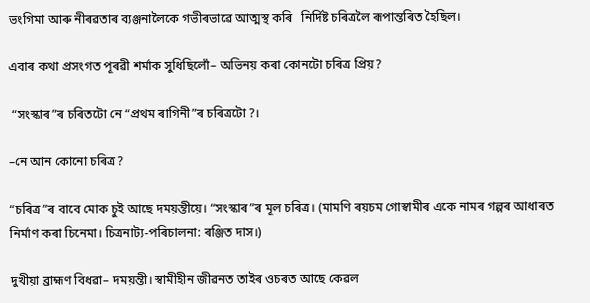ভংগিমা আৰু নীৰৱতাৰ ব্যঞ্জনালৈকে গভীৰভাৱে আত্মস্থ কৰি   নিৰ্দিষ্ট চৰিত্ৰলৈ ৰূপান্তৰিত হৈছিল।

এবাৰ কথা প্ৰসংগত পূৰৱী শৰ্মাক সুধিছিলোঁ– অভিনয় কৰা কোনটো চৰিত্ৰ প্ৰিয়?

 “সংস্কাৰ”ৰ চৰিতটো নে “প্ৰথম ৰাগিনী”ৰ চৰিত্ৰটো?।

–নে আন কোনো চৰিত্ৰ?

“চৰিত্ৰ”ৰ বাবে মোক চুই আছে দময়ন্তীয়ে। “সংস্কাৰ”ৰ মূল চৰিত্ৰ। (মামণি ৰয়চম গোস্বামীৰ একে নামৰ গল্পৰ আধাৰত নিৰ্মাণ কৰা চিনেমা। চিত্ৰনাট্য-পৰিচালনা: ৰঞ্জিত দাস।)

দুখীয়া ব্ৰাহ্মণ বিধৱা– দময়ন্তী। স্বামীহীন জীৱনত তাইৰ ওচৰত আছে কেৱল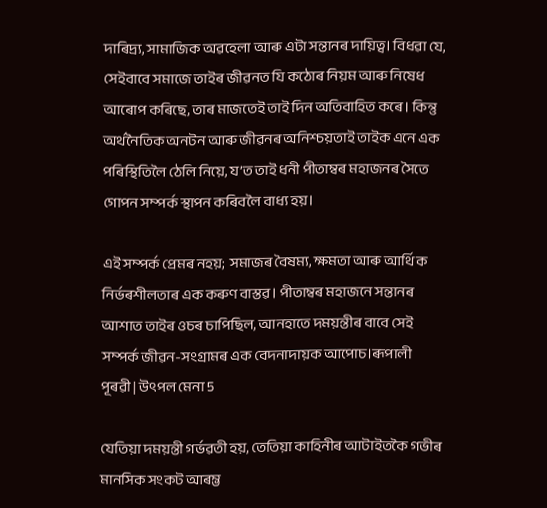দাৰিদ্ৰ্য, সামাজিক অৱহেলা আৰু এটা সন্তানৰ দায়িত্ব। বিধৱা যে, সেইবাবে সমাজে তাইৰ জীৱনত যি কঠোৰ নিয়ম আৰু নিষেধ আৰোপ কৰিছে, তাৰ মাজতেই তাই দিন অতিবাহিত কৰে। কিন্তু অৰ্থনৈতিক অনটন আৰু জীৱনৰ অনিশ্চয়তাই তাইক এনে এক পৰিস্থিতিলৈ ঠেলি নিয়ে, য’ত তাই ধনী পীতাম্বৰ মহাজনৰ সৈতে গোপন সম্পৰ্ক স্থাপন কৰিবলৈ বাধ্য হয়।

এই সম্পৰ্ক প্ৰেমৰ নহয়;  সমাজৰ বৈষম্য, ক্ষমতা আৰু আৰ্থিক নিৰ্ভৰশীলতাৰ এক কৰুণ বাস্তৱ। পীতাম্বৰ মহাজনে সন্তানৰ আশাত তাইৰ ওচৰ চাপিছিল, আনহাতে দময়ন্তীৰ বাবে সেই সম্পৰ্ক জীৱন-সংগ্ৰামৰ এক বেদনাদায়ক আপোচ।ৰূপালী পূৰৱী | উৎপল মেনা 5

যেতিয়া দময়ন্তী গৰ্ভৱতী হয়, তেতিয়া কাহিনীৰ আটাইতকৈ গভীৰ মানসিক সংকট আৰম্ভ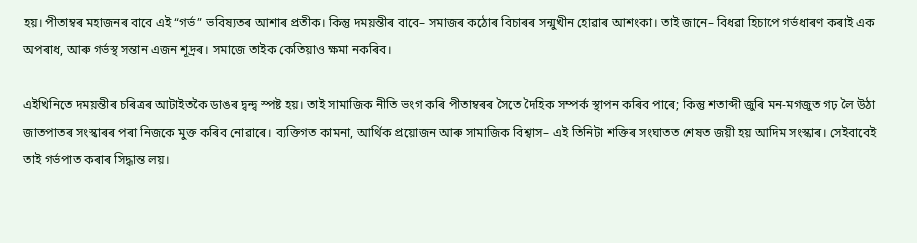হয়। পীতাম্বৰ মহাজনৰ বাবে এই “গৰ্ভ” ভবিষ্যতৰ আশাৰ প্ৰতীক। কিন্তু দময়ন্তীৰ বাবে– সমাজৰ কঠোৰ বিচাৰৰ সন্মুখীন হোৱাৰ আশংকা। তাই জানে– বিধৱা হিচাপে গৰ্ভধাৰণ কৰাই এক অপৰাধ, আৰু গৰ্ভস্থ সন্তান এজন শূদ্ৰৰ। সমাজে তাইক কেতিয়াও ক্ষমা নকৰিব।

এইখিনিতে দময়ন্তীৰ চৰিত্ৰৰ আটাইতকৈ ডাঙৰ দ্বন্দ্ব স্পষ্ট হয়। তাই সামাজিক নীতি ভংগ কৰি পীতাম্বৰৰ সৈতে দৈহিক সম্পৰ্ক স্থাপন কৰিব পাৰে; কিন্তু শতাব্দী জুৰি মন-মগজুত গঢ় লৈ উঠা জাতপাতৰ সংস্কাৰৰ পৰা নিজকে মুক্ত কৰিব নোৱাৰে। ব্যক্তিগত কামনা, আৰ্থিক প্ৰয়োজন আৰু সামাজিক বিশ্বাস– এই তিনিটা শক্তিৰ সংঘাতত শেষত জয়ী হয় আদিম সংস্কাৰ। সেইবাবেই তাই গৰ্ভপাত কৰাৰ সিদ্ধান্ত লয়।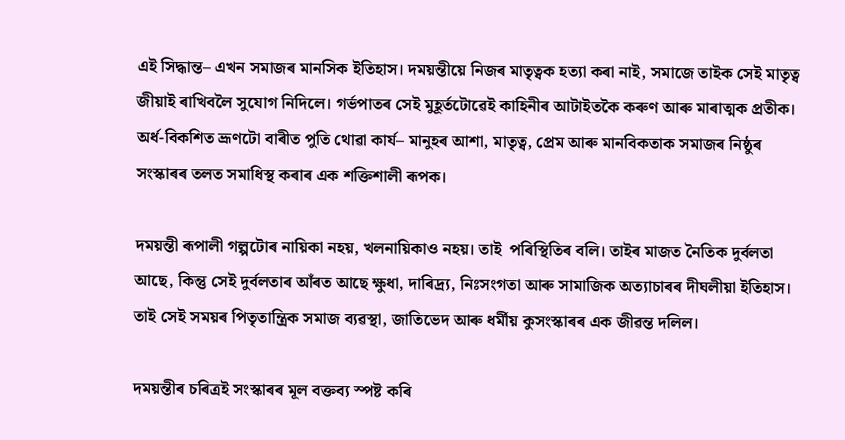এই সিদ্ধান্ত– এখন সমাজৰ মানসিক ইতিহাস। দময়ন্তীয়ে নিজৰ মাতৃত্বক হত্যা কৰা নাই, সমাজে তাইক সেই মাতৃত্ব জীয়াই ৰাখিবলৈ সুযোগ নিদিলে। গৰ্ভপাতৰ সেই মুহূৰ্তটোৱেই কাহিনীৰ আটাইতকৈ কৰুণ আৰু মাৰাত্মক প্ৰতীক। অৰ্ধ-বিকশিত ভ্ৰূণটো বাৰীত পুতি থোৱা কাৰ্য– মানুহৰ আশা, মাতৃত্ব, প্ৰেম আৰু মানবিকতাক সমাজৰ নিষ্ঠুৰ সংস্কাৰৰ তলত সমাধিস্থ কৰাৰ এক শক্তিশালী ৰূপক।

দময়ন্তী ৰূপালী গল্পটোৰ নায়িকা নহয়, খলনায়িকাও নহয়। তাই  পৰিস্থিতিৰ বলি। তাইৰ মাজত নৈতিক দুৰ্বলতা আছে, কিন্তু সেই দুৰ্বলতাৰ আঁৰত আছে ক্ষুধা, দাৰিদ্ৰ্য, নিঃসংগতা আৰু সামাজিক অত্যাচাৰৰ দীঘলীয়া ইতিহাস।  তাই সেই সময়ৰ পিতৃতান্ত্ৰিক সমাজ ব্যৱস্থা, জাতিভেদ আৰু ধৰ্মীয় কুসংস্কাৰৰ এক জীৱন্ত দলিল।

দময়ন্তীৰ চৰিত্ৰই সংস্কাৰৰ মূল বক্তব্য স্পষ্ট কৰি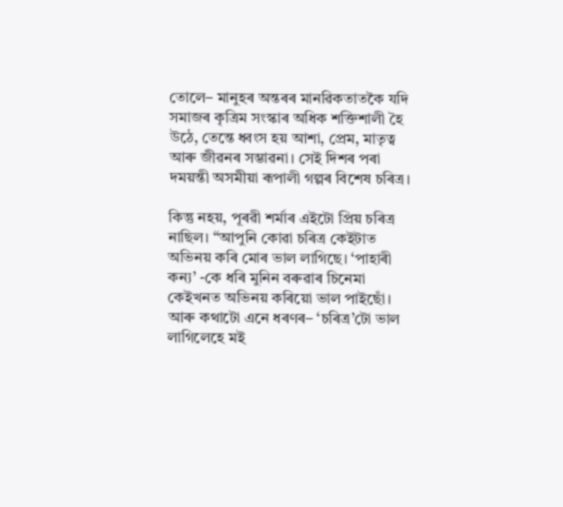তোলে– মানুহৰ অন্তৰৰ মানৱিকতাতকৈ যদি সমাজৰ কৃত্ৰিম সংস্কাৰ অধিক শক্তিশালী হৈ উঠে, তেন্তে ধ্বংস হয় আশা, প্ৰেম, মাতৃত্ব আৰু জীৱনৰ সম্ভাৱনা। সেই দিশৰ পৰা দময়ন্তী অসমীয়া ৰূপালী গল্পৰ বিশেষ চৰিত্ৰ।

কিন্তু নহয়, পূৰৱী শৰ্মাৰ এইটো প্ৰিয় চৰিত্ৰ নাছিল। “আপুনি কোৱা চৰিত্ৰ কেইটাত অভিনয় কৰি মোৰ ভাল লাগিছে। ‘পাহাৰী কন্য’ -কে ধৰি মুনিন বৰুৱাৰ চিনেমা কেইখনত অভিনয় কৰিয়ো ভাল পাইছোঁ। আৰু কথাটো এনে ধৰণৰ– ‘চৰিত্ৰ’টো ভাল লাগিলেহে মই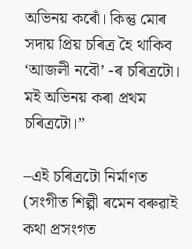অভিনয় কৰোঁ। কিন্তু মোৰ সদায় প্ৰিয় চৰিত্ৰ হৈ থাকিব ‘আজলী নবৌ’ -ৰ চৰিত্ৰটো। মই অভিনয় কৰা প্ৰথম চৰিত্ৰটো।”

–এই চৰিত্ৰটো নিৰ্মাণত (সংগীত শিল্পী ৰমেন বৰুৱাই কথা প্ৰসংগত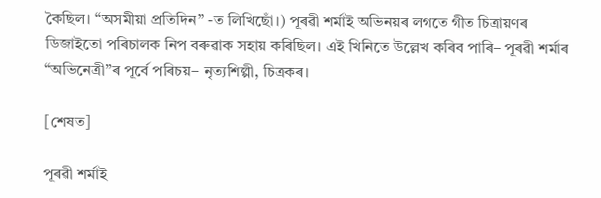কৈছিল। “অসমীয়া প্ৰতিদিন” -ত লিখিছোঁ।) পূৰৱী শৰ্মাই অভিনয়ৰ লগতে গীত চিত্ৰায়ণৰ ডিজাইতো পৰিচালক নিপ বৰুৱাক সহায় কৰিছিল। এই খিনিতে উল্লেখ কৰিব পাৰি– পূৰৱী শৰ্মাৰ “অভিনেত্ৰী”ৰ পূৰ্বে পৰিচয়– নৃত্যশিল্পী, চিত্ৰকৰ।

[শেষত]

পূৰৱী শৰ্মাই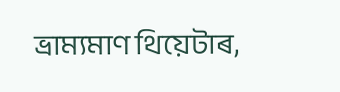ভ্ৰাম্যমাণ থিয়েটাৰ,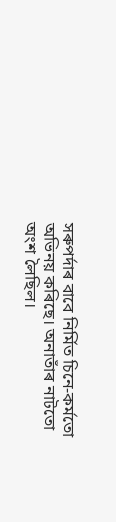সৰুপৰ্দাৰ বাবে নিৰ্মিত চিনে-কৰ্মতো অভিনয় কৰিছে। অনাতাঁৰ নাটতো অংশ লৈছিল।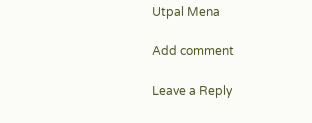Utpal Mena

Add comment

Leave a Reply